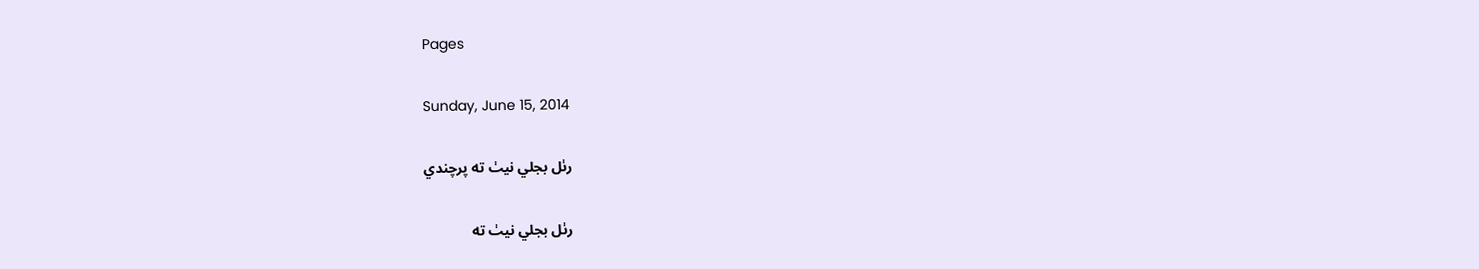Pages

Sunday, June 15, 2014

رٺل بجلي نيٺ ته پرچندي

رٺل بجلي نيٺ ته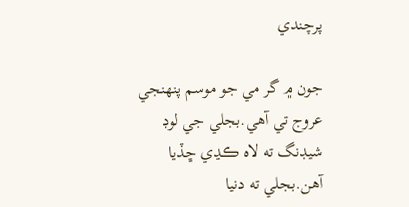پرچندي

جون ۾ گر مي جو موسم پنهنجي عروج تي آهي.بجلي جي لوڊ شيڊنگ ته لاه ڪڍي ڇڏيا آهن.بجلي ته دنيا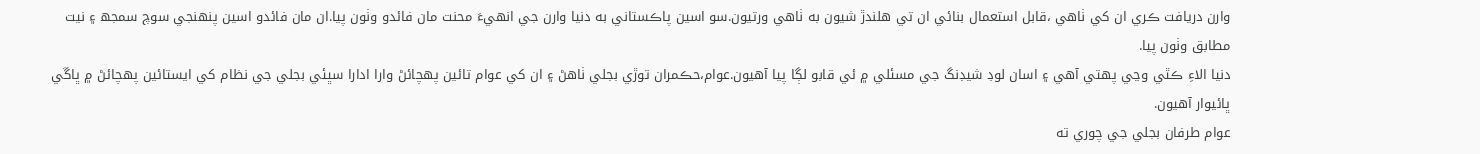وارن دريافت ڪري ان کي ٺاهي ،قابل استعمال بنائي ان تي هلندڙ شيون به ٺاهي ورتيون.سو اسين پاڪستاني به دنيا وارن جي انهيءَ محنت مان فائدو وٺون پيا.ان مان فائدو اسين پنهنجي سوچ سمجھ ۽ نيت مطابق وٺون پيا.
دنيا الاءِ ڪٿي وڃي پهتي آهي ۽ اسان لوڊ شيڊنگ جي مسئلي ۾ ئي قابو لڳا پيا آهيون.عوام،حڪمران توڙي بجلي ٺاهڻ ۽ ان کي عوام تائين پهچائڻ وارا ادارا سڀئي بجلي جي نظام کي ايستائين پهچائڻ ۾ ڀاڱي ڀائيوار آهيون.
عوام طرفان بجلي جي چوري ته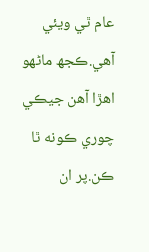عام ٿي ويئي آهي.ڪجھ ماڻهو اهڙا آهن جيڪي چوري ڪونه ٿا ڪن.پر ان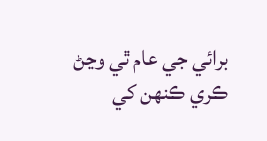برائي جي عام ٿي وڃڻ ڪري ڪنهن کي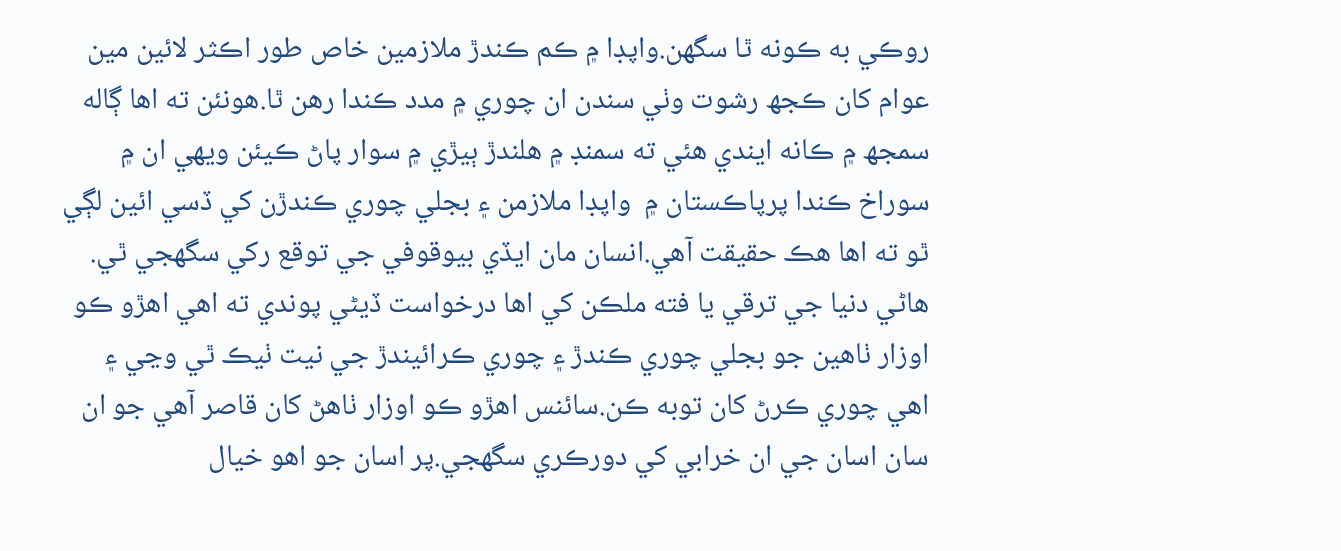روڪي به ڪونه ٿا سگھن.واپڊا ۾ ڪم ڪندڙ ملازمين خاص طور اڪثر لائين مين عوام کان ڪجھ رشوت وٺي سندن ان چوري ۾ مدد ڪندا رهن ٿا.هونئن ته اها ڳاله سمجھ ۾ ڪانه ايندي هئي ته سمنڊ ۾ هلندڙ ٻيڙي ۾ سوار پاڻ ڪيئن ويهي ان ۾ سوراخ ڪندا پرپاڪستان ۾  واپڊا ملازمن ۽ بجلي چوري ڪندڙن کي ڏسي ائين لڳي ٿو ته اها هڪ حقيقت آهي.انسان مان ايڏي بيوقوفي جي توقع رکي سگھجي ٿي.
هاڻي دنيا جي ترقي يا فته ملڪن کي اها درخواست ڏيڻي پوندي ته اهي اهڙو ڪو اوزار ٺاهين جو بجلي چوري ڪندڙ ۽ چوري ڪرائيندڙ جي نيت ٺيڪ ٿي وڃي ۽ اهي چوري ڪرڻ کان توبه ڪن.سائنس اهڙو ڪو اوزار ٺاهڻ کان قاصر آهي جو ان سان اسان جي ان خرابي کي دورڪري سگھجي.پر اسان جو اهو خيال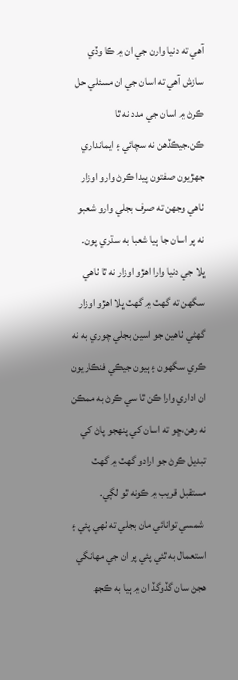آهي ته دنيا وارن جي ان ۾ ڪا وڏي سازش آهي ته اسان جي ان مسئلي حل ڪرڻ ۾ اسان جي مدد نه ٿا ڪن.جيڪڏهن نه سچائي ۽ ايمانداري جھڙيون صفتون پيدا ڪرڻ وارو اوزار ٺاهي وجھن ته صرف بجلي وارو شعبو نه پر اسان جا ٻيا شعبا به سڌري پون.
ڀلا جي دنيا وارا اهڙو اوزار نه ٿا ٺاهي سگھن ته گھٽ ۾ گھٽ ڀلا اهڙو اوزار گھڻي ٺاهين جو اسين بجلي چوري به نه ڪري سگھون ۽ ٻيون جيڪي فنڪاريون ان اداري وارا ڪن ٿا سي ڪرڻ به ممڪن نه رهن،ڇو ته اسان کي پنهجو پاڻ کي تبديل ڪرڻ جو ارادو گھٽ ۾ گھٽ مستقبل قريب ۾ ڪونه ٿو لڳي.
 شمسي توانائي مان بجلي ته ٺهي پئي ۽ استعمال به ٿئي پئي پر ان جي مهانگي هجڻ سان گڏوگڏ ان ۾ ٻيا به ڪجھ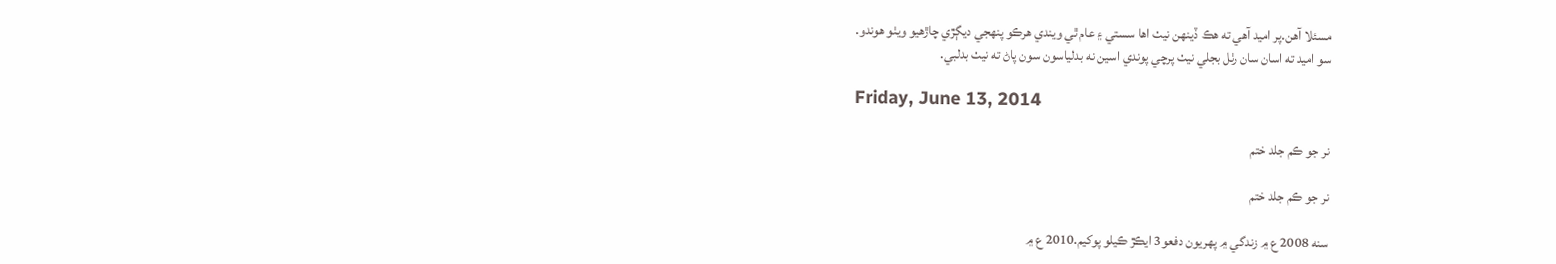مسئلا آهن.پر اميد آهي ته هڪ ڏينهن نيٺ اها سستي ۽ عام ٿي ويندي هرڪو پنهجي ديڳڙي چاڙهيو ويٺو هوندو.
سو اميد ته اسان سان رٺل بجلي نيٺ پرچي پوندي اسين نه بدلياسون سون پاڻ ته نيٺ بدلبي.

Friday, June 13, 2014

نر جو ڪم جلد ختم

نر جو ڪم جلد ختم

سنه 2008 ع ۾ زندگي ۾ پهريون دفعو3 ايڪڙ ڪيلو پوکيم.2010 ع ۾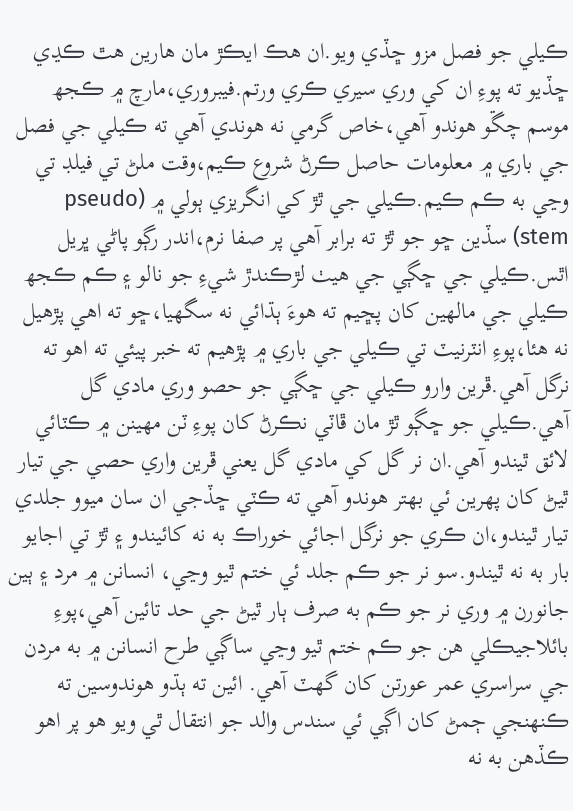ڪيلي جو فصل مزو ڇڏي ويو.ان هڪ ايڪڙ مان هارين هٿ ڪڍي ڇڏيو ته پوءِ ان کي وري سيري ڪري ورتم.فيبروري،مارچ ۾ ڪجھ موسم چڱو هوندو آهي،خاص گرمي نه هوندي آهي ته ڪيلي جي فصل  جي باري ۾ معلومات حاصل ڪرڻ شروع ڪيم،وقت ملڻ تي فيلڊ تي وڃي به ڪم ڪيم.ڪيلي جي ٿڙ کي انگريزي ٻولي ۾ (pseudo stem) سڏين ڇو جو ٿڙ ته برابر آهي پر صفا نرم،اندر رڳو پاڻي ڀريل اٿس.ڪيلي جي ڇڳي جي هيٺ لڙڪندڙ شيءِ جو نالو ۽ ڪم ڪجھ ڪيلي جي مالهين کان پڇيم ته هوءَ ٻڌائي نه سگھيا،ڇو ته اهي پڙهيل نه هئا،پوءِ انٽرنيٽ تي ڪيلي جي باري ۾ پڙهيم ته خبر پيئي ته اهو ته نرگل آهي.ڦرين وارو ڪيلي جي ڇڳي جو حصو وري مادي گل آهي.ڪيلي جو ڇڳو ٿڙ مان ڦاٽي نڪرڻ کان پوءِ ٽن مهينن ۾ ڪٽائي لائق ٿيندو آهي.ان نر گل کي مادي گل يعني ڦرين واري حصي جي تيار ٿيڻ کان پهرين ئي بهتر هوندو آهي ته ڪٽي ڇڏجي ان سان ميوو جلدي تيار ٿيندو،ان ڪري جو نرگل اجائي خوراڪ به نه کائيندو ۽ ٿڙ تي اجايو بار به نه ٿيندو.سو نر جو ڪم جلد ئي ختم ٿيو وڃي، انسانن ۾ مرد ۽ ٻين جانورن ۾ وري نر جو ڪم به صرف ٻار ٿيڻ جي حد تائين آهي،پوءِ بائلاجيڪلي هن جو ڪم ختم ٿيو وڃي ساڳي طرح انسانن ۾ به مردن جي سراسري عمر عورتن کان گھٽ آهي. ائين ته ٻڌو هوندوسين ته ڪنهنجي ڄمڻ کان اڳي ئي سندس والد جو انتقال ٿي ويو هو پر اهو ڪڏهن به نه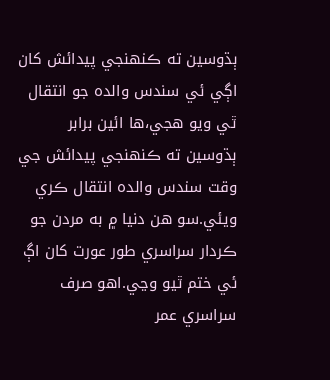ٻڌوسين ته ڪنهنجي پيدائش کان اڳي ئي سندس والده جو انتقال ٿي ويو هجي،ها ائين برابر ٻڌوسين ته ڪنهنجي پيدائش جي وقت سندس والده انتقال ڪري ويئي.سو هن دنيا ۾ به مردن جو ڪردار سراسري طور عورت کان اڳ ئي ختم ٿيو وڃي.اهو صرف سراسري عمر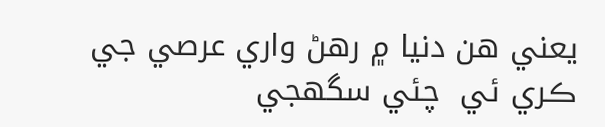يعني هن دنيا ۾ رهڻ واري عرصي جي ڪري ئي  چئي سگھجي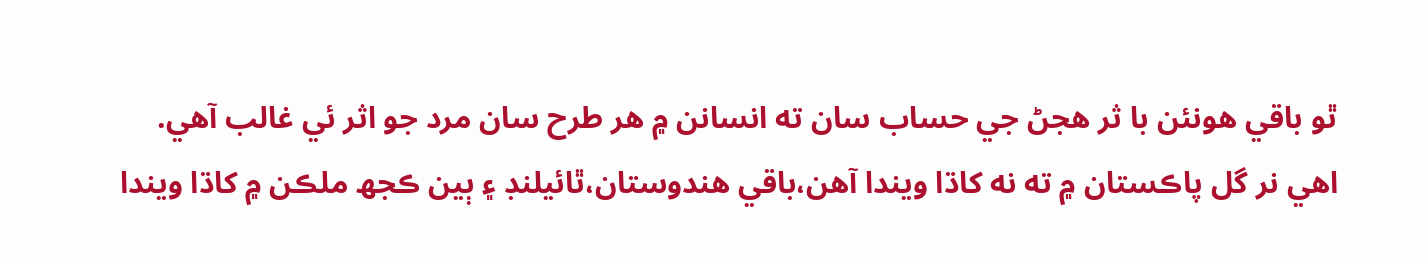ٿو باقي هونئن با ثر هجڻ جي حساب سان ته انسانن ۾ هر طرح سان مرد جو اثر ئي غالب آهي.
اهي نر گل پاڪستان ۾ ته نه کاڌا ويندا آهن،باقي هندوستان،ٿائيلنڊ ۽ ٻين ڪجھ ملڪن ۾ کاڌا ويندا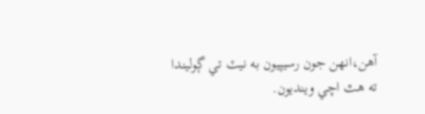آهن،انهن جون رسيپيون به نيٽ تي ڳوليندا ته هٿ اچي وينديون.